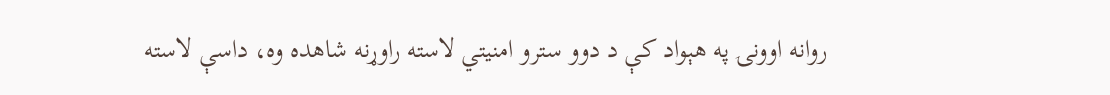روانه اوونۍ په هېواد کې د دوو سترو امنیتي لاسته راوړنه شاهده وه، داسې لاسته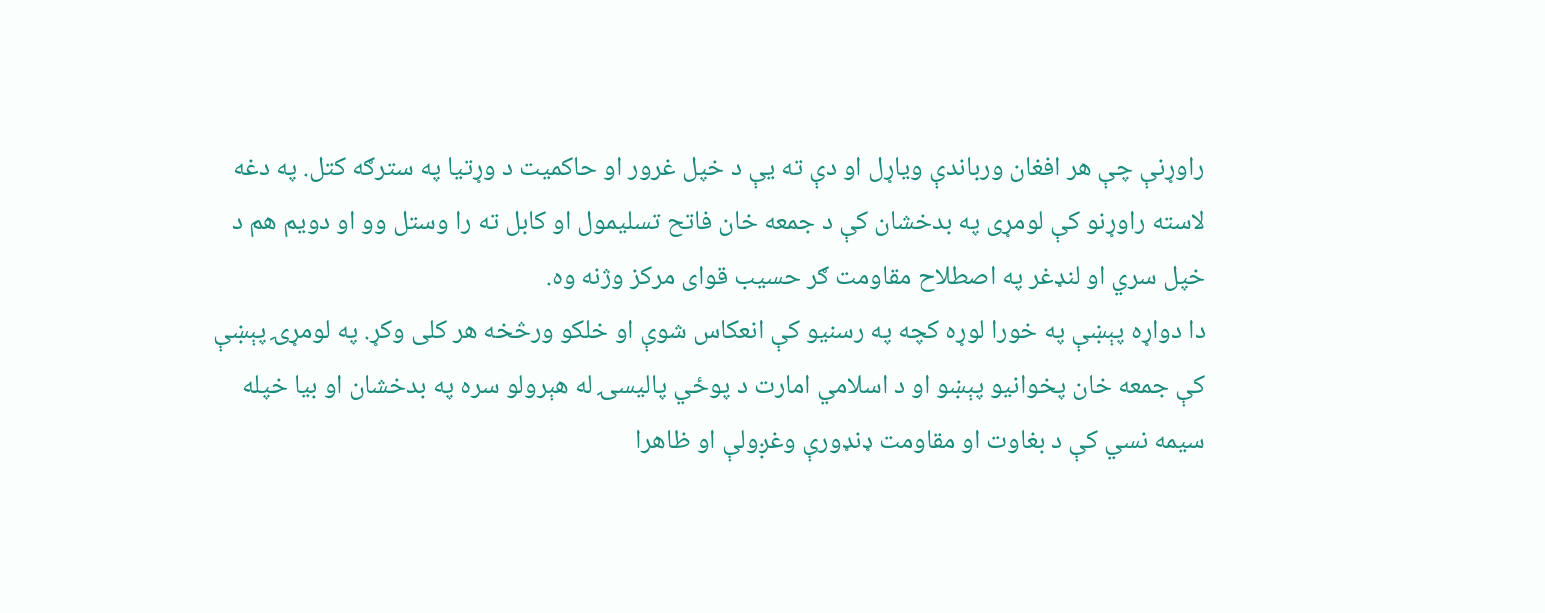راوړنې چې هر افغان ورباندې ویاړل او دې ته یې د خپل غرور او حاکمیت د وړتیا په سترګه کتل. په دغه لاسته راوړنو کې لومړی په بدخشان کې د جمعه خان فاتح تسلیمول او کابل ته را وستل وو او دویم هم د خپل سري او لنډغر په اصطلاح مقاومت ګر حسیب قوای مرکز وژنه وه.
دا دواړه پېښې په خورا لوړه کچه په رسنیو کې انعکاس شوې او خلکو ورڅخه هر کلی وکړ. په لومړۍ پېښې کې جمعه خان پخوانیو پېښو او د اسلامي امارت د پوځي پالیسۍ له هېرولو سره په بدخشان او بیا خپله سیمه نسي کې د بغاوت او مقاومت ډنډورې وغږولې او ظاهرا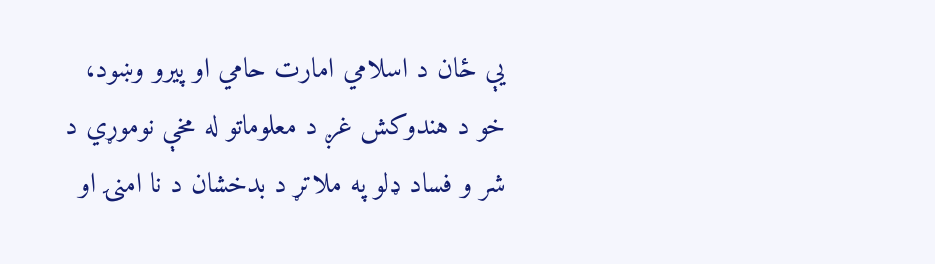یې ځان د اسلامي امارت حامي او پیرو وښود، خو د هندوکش غږ د معلوماتو له مخې نوموړي د شر و فساد ډلو په ملاتړ د بدخشان د نا امنۍ او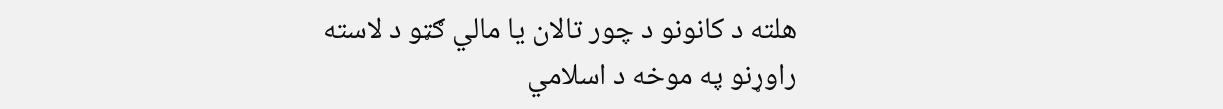هلته د کانونو د چور تالان یا مالي ګټو د لاسته راوړنو په موخه د اسلامي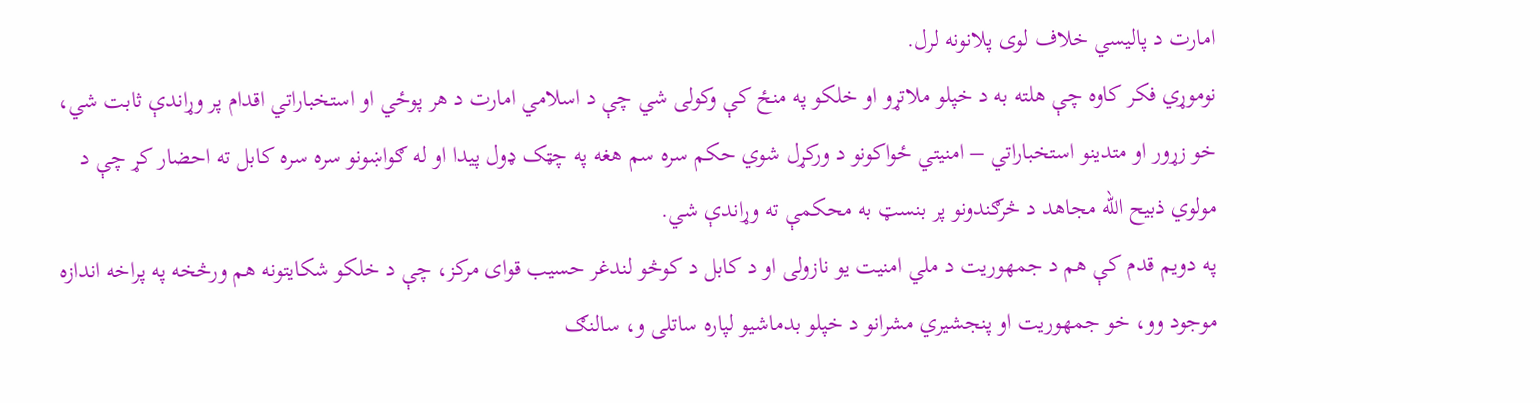امارت د پالیسي خلاف لوی پلانونه لرل.
نوموړي فکر کاوه چې هلته به د خپلو ملاتړو او خلکو په منځ کې وکولی شي چې د اسلامي امارت د هر پوځي او استخباراتي اقدام پر وړاندې ثابت شي، خو زړور او متدینو استخباراتي – امنیتي ځواکونو د ورکړل شوي حکم سره سم هغه په چټک ډول پیدا او له ګواښونو سره سره کابل ته احضار کړ چې د مولوي ذبیح الله مجاهد د څرګندونو پر بنسټ به محکمې ته وړاندې شي.
په دویم قدم کې هم د جمهوریت د ملي امنیت یو نازولی او د کابل د کوڅو لندغر حسیب قوای مرکز، چې د خلکو شکایتونه هم ورڅخه په پراخه اندازه موجود وو، خو جمهوریت او پنجشیري مشرانو د خپلو بدماشیو لپاره ساتلی و، سالنګ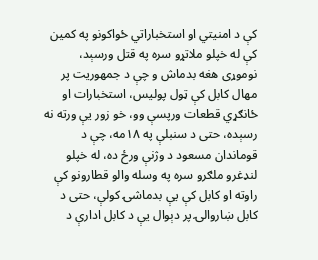کې د امنیتي او استخباراتي ځواکونو په کمین کې له خپلو ملاتړو سره په قتل ورسېد، نوموړی هغه بدماش و چې د جمهوریت پر مهال کابل کې ټول پولیس، استخبارات او ځانګړي قطعات ورپسې وو، خو زور یې ورته نه رسېده، حتی د سنبلې په ۱۸مه، چې د قوماندان مسعود د وژنې ورځ ده، له خپلو لنډغرو ملګرو سره په وسله والو قطارونو کې راوته او کابل کې یې بدماشۍ کولې، حتی د کابل ښاروالۍ پر دېوال یې د کابل ادارې د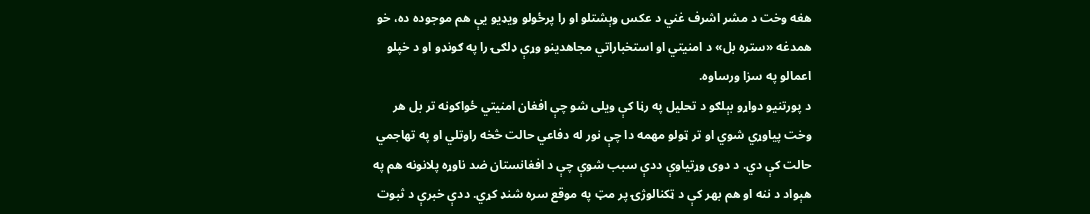هغه وخت د مشر اشرف غني د عکس وېشتلو او را پرځولو ویډیو یې هم موجوده ده، خو همدغه «ستره بل» د امنیتي او استخباراتي مجاهدینو وړې ډلګۍ را په ګونډو او د خپلو اعمالو په سزا ورساوه.
د پورتنیو دواړو بېلګو د تحلیل په رڼا کې ویلی شو چې افغان امنیتي ځواکونه تر بل هر وخت پیاوړي شوي او تر ټولو مهمه دا چې نور له دفاعي حالت څخه راوتلي او په تهاجمي حالت کې دي. د دوی وړتیاوې ددې سبب شوې چې د افغانستان ضد ناوړه پلانونه هم په هېواد د ننه او هم بهر کې د ټکنالوژۍ پر مټ په موقع سره شنډ کړي. ددې خبرې د ثبوت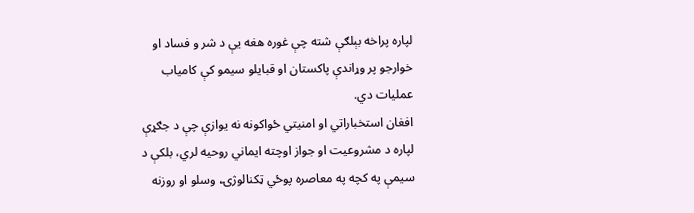لپاره پراخه بېلګې شته چې غوره هغه یې د شر و فساد او خوارجو پر وړاندې پاکستان او قبایلو سیمو کې کامیاب عملیات دي.
افغان استخباراتي او امنیتي ځواکونه نه یوازې چې د جګړې لپاره د مشروعیت او جواز اوچته ایماني روحیه لري، بلکې د سیمې په کچه په معاصره پوځي ټکنالوژۍ، وسلو او روزنه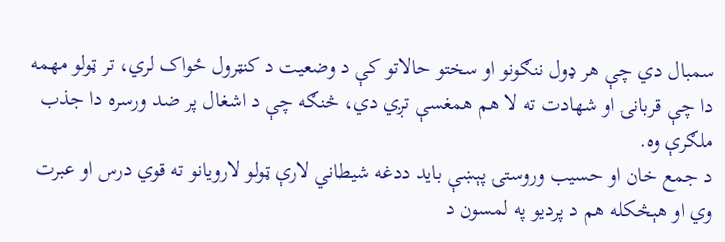سمبال دي چې هر ډول ننګونو او سختو حالاتو کې د وضعیت د کنټرول ځواک لري، تر ټولو مهمه دا چې قربانۍ او شهادت ته لا هم همغسې تږي دي، څنګه چې د اشغال پر ضد ورسره دا جذب ملګرې وه.
د جمع خان او حسیب وروستۍ پېښې باید ددغه شیطاني لارې ټولو لارویانو ته قوي درس او عبرت وي او هېڅکله هم د پردیو په لمسون د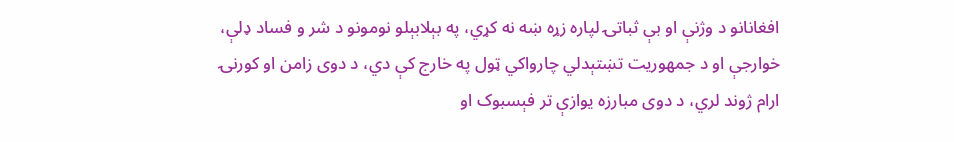افغانانو د وژنې او بې ثباتۍ لپاره زړه ښه نه کړي، په بېلابېلو نومونو د شر و فساد ډلې، خوارجې او د جمهوریت تښتېدلي چارواکي ټول په خارج کې دي، د دوی زامن او کورنۍ ارام ژوند لري، د دوی مبارزه یوازې تر فېسبوک او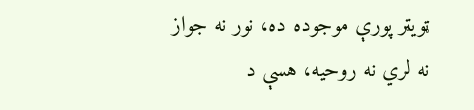ټویټر پورې موجوده ده، نور نه جواز نه لري نه روحیه، هسې د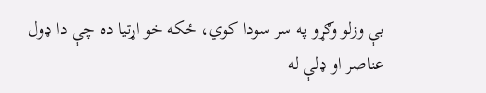بې وزلو وګړو په سر سودا کوي، ځکه خو اړتیا ده چې دا ډول عناصر او ډلې له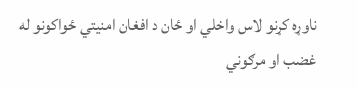ناوړه کړنو لاس واخلي او ځان د افغان امنیتي ځواکونو له غضب او مرګوني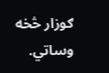ګوزار څخه وساتي.